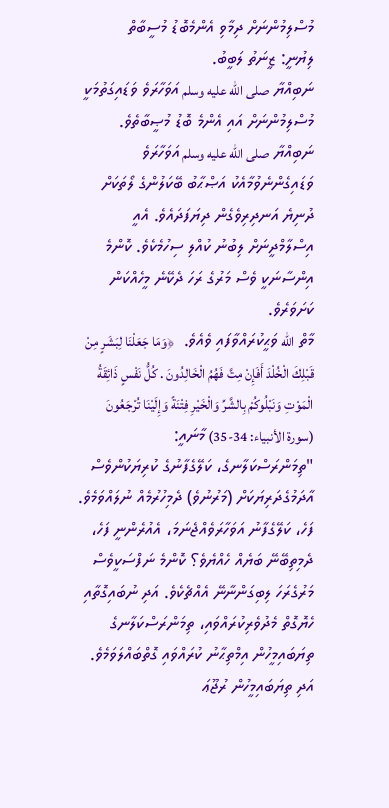މުސްލިމުންނަށް ދިމާވި އެންމެބޮޑު މުސީބާތް
ލިޔުނީ: ޒީނަތު ލަބީބު.
ނަބިއްޔާ صلى الله عليه وسلم އަވަހާރަވެ ވަޑައިގަތުމަކީ މުސްލިމުންނަށް އައި އެންމެ ބޮޑު މުޞީބާތެވެ. ނަބިއްޔާ صلى الله عليه وسلم އަވަހާރަވެ ވަޑައިގެންނެވުމާއެކު އަޞްޙާބު ބޭކަލުންގެ ލޯތަކަށް ދުނިޔެ އަނދިރިވެގެން ދިޔަފަދައެވެ. އެއީ އިސްލާމްދީނަށް ލިބުނު ކުއްލި ސިހުމެކެވެ. ކޮންމެ އިންސާނަކީ ވެސް މަރުގެ ރަހަ ދެކޭނެ މީހެއްކަން ކަށަވަރެވެ.
މާތް الله ވަޙީކުރައްވާފައި ވެއެވެ.  ﴿وَمَا جَعَلْنَا لِبَشَرٍ مِنْ قَبْلِكَ الْخُلْدَ أَفَإِنْ مِتَّ فَهُمُ الْخَالِدُونَ . كُلُّ نَفْسٍ ذَائِقَةُ الْمَوْتِ وَنَبْلُوكُمْ بِالشَّرِّ وَالْخَيْرِ فِتْنَةً وَإِلَيْنَا تُرْجَعُونَ (سورة الأنبياء: 34-35) މާނައީ: "ތިމަންރަސްކަލާނގެ، ކަލޭގެފާނުގެ ކުރިޔަކުންވެސް އާދަމުގެދަރިޔަކަށް (މަރުނުވެ) ދެމިހުރުމެއް ނުލައްވަމެވެ. ފަހެ، ކަލޭގެފާނު އަވަހާރަވެއްޖެނަމަ، އެއުރެންނީ ފަހެ، ދެމިތިބޭނޭ ބަޔެއް ހެއްޔެވެ؟ ކޮންމެ ނަފްސަކީވެސް މަރުގެރަހަ ލިބިގަންނާނޭ އެއްޗެކެވެ. އަދި ނުބައިގޮތާއި ހެޔޮގޮތް މެދުވެރިކުރައްވައި، ތިމަންރަސްކަލާނގެ ތިޔަބައިމީހުން އިމްތިޙާނު ކުރައްވައި ގޮތްބައްލަވަމެވެ. އަދި ތިޔަބައިމީހުން ރުޖޫޢަ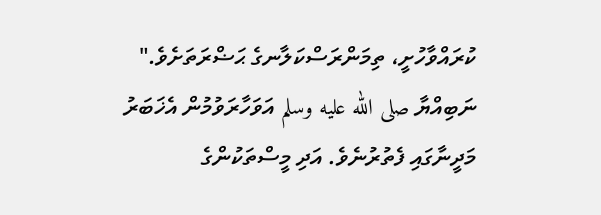ކުރައްވާހުށީ، ތިމަންރަސްކަލާނގެ ޙަޟްރަތަށެވެ."
ނަބިއްޔާ صلى الله عليه وسلم އަވަހާރަވުމުން އެޚަބަރު މަދީނާގައި ފެތުރުނެވެ. އަދި މީސްތަކުންގެ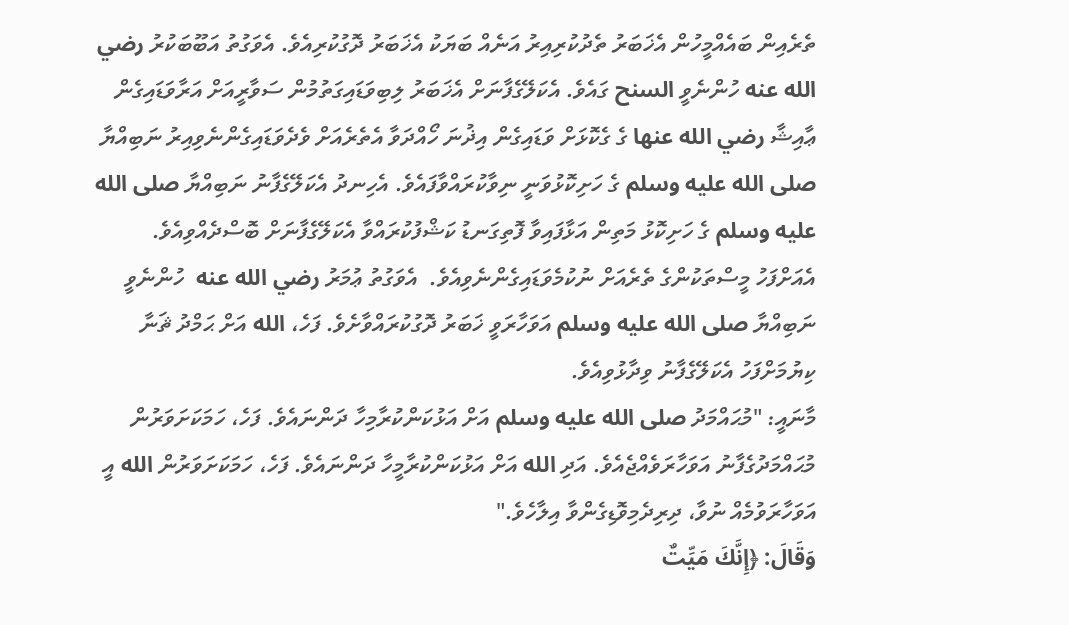ތެރެއިން ބައެއްމީހުން އެޚަބަރު ތެދުކުރިއިރު އަނެއް ބަޔަކު އެޚަބަރު ދޮގުކުރިއެވެ. އެވަގުތު އަބޫބަކުރު رضي الله عنه ހުންނެވީ السنح ގައެވެ. އެކަލޭގެފާނަށް އެޚަބަރު ލިބިވަޑައިގަތުމުން ސަވާރީއަށް އަރާވަޑައިގެން ޢާއިޝާ رضي الله عنها ގެ ގެކޮޅަށް ވަޑައިގެން އިޛުނަ ހޯއްދަވާ އެތެރެއަށް ވެދެވަޑައިގެންނެވިއިރު ނަބިއްޔާ صلى الله عليه وسلم ގެ ހަށިކޮޅުވަނީ ނިވާކުރައްވާފައެވެ. އެހިނދު އެކަލޭގެފާނު ނަބިއްޔާ صلى الله عليه وسلم ގެ ހަށިކޮޅު މަތިން އަޅާފައިވާ ފޮތިގަނޑު ކަޝްފުކުރައްވާ އެކަލޭގެފާނަށް ބޮސްދެއްވިއެވެ.
އެއަށްފަހު މީސްތަކުންގެ ތެރެއަށް ނުކުމެވަޑައިގެންނެވިއެވެ.  އެވަގުތު ޢުމަރު رضي الله عنه  ހުންނެވީ ނަބިއްޔާ صلى الله عليه وسلم އަވަހާރަވީ ޚަބަރު ދޮގުކުރައްވާށެވެ. ފަހެ، الله އަށް ޙަމްދު ޘަނާ ކިޔުމަށްފަހު އެކަލޭގެފާނު ވިދާޅުވިއެވެ.
މާނައީ: "މުޙައްމަދު صلى الله عليه وسلم އަށް އަޅުކަންކުރާމިހާ ދަންނައެވެ. ފަހެ، ހަމަކަށަވަރުން މުޙައްމަދުގެފާނު އަވަހާރަވެއްޖެއެވެ. އަދި الله އަށް އަޅުކަންކުރާމީހާ ދަންނައެވެ. ފަހެ، ހަމަކަށަވަރުން الله އީ އަވަހާރަވުމެއް ނުވާ، ދިރިދެމިވޮޑިގެންވާ އިލާހެވެ."
وَقَالَ: ﴿إِنَّكَ مَيِّتٌ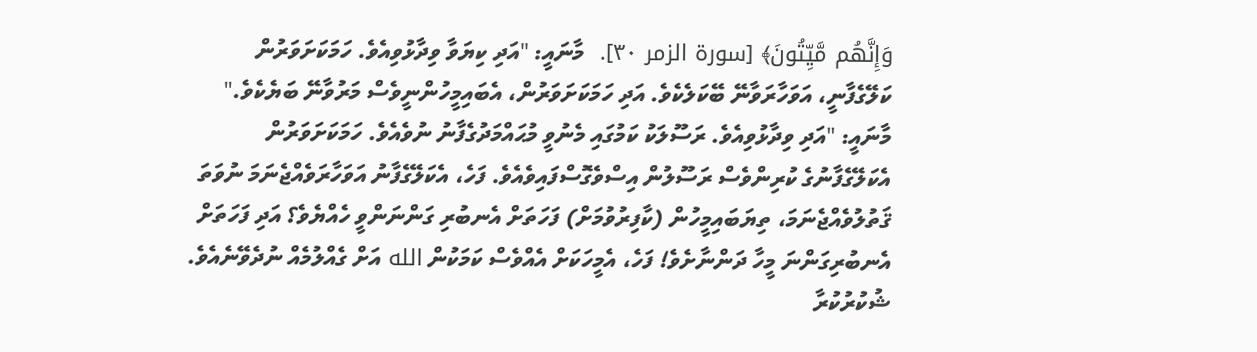وَإِنَّهُم مَّيِّتُونَ﴾ [سورة الزمر ٣٠].  މާނައީ: "އަދި ކިޔަވާ ވިދާޅުވިއެވެ. ހަމަކަށަވަރުން ކަލޭގެފާނީ، އަވަހާރަވާނޭ ބޭކަލެކެވެ. އަދި ހަމަކަށަވަރުން، އެބައިމީހުންނީވެސް މަރުވާނޭ ބަޔެކެވެ."
މާނައީ: "އަދި ވިދާޅުވިއެވެ. ރަސޫލަކު ކަމުގައި މެނުވީ މުޙައްމަދުގެފާނު ނުވެއެވެ. ހަމަކަށަވަރުން އެކަލޭގެފާނުގެ ކުރިންވެސް ރަސޫލުން އިސްވެގޮސްފައިވެއެވެ. ފަހެ، އެކަލޭގެފާނު އަވަހާރަވެއްޖެނަމަ ނުވަތަ ޤަތުލުވެއްޖެނަމަ، ތިޔަބައިމީހުން (ކާފިރުވުމަށް) ފަހަތަށް އެނބުރި ގަންނަންވީ ހެއްޔެވެ؟ އަދި ފަހަތަށް އެނބުރިގަންނަ މީހާ ދަންނާށެވެ! ފަހެ، އެމީހަކަށް އެއްވެސް ކަމަކުން الله އަށް ގެއްލުމެއް ނުދެވޭނެއެވެ. ޝުކުރުކުރާ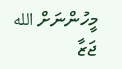މީހުންނަށް الله ޖަޒާ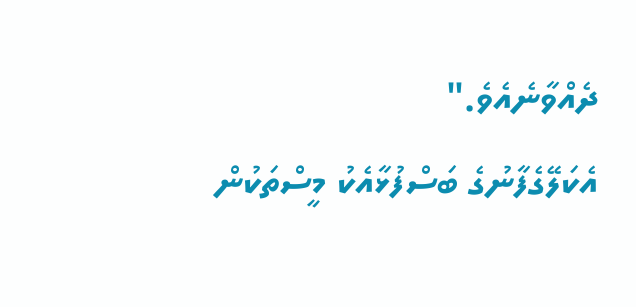ދެއްވާނެއެވެ."
އެކަލޭގެފާނުގެ ބަސްފުޅާއެކު މީސްތަކުން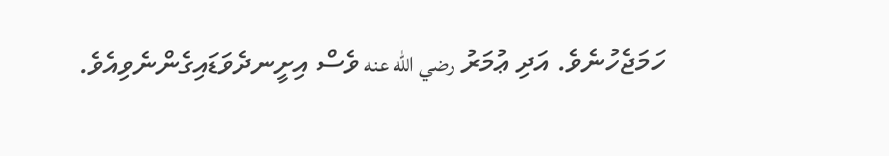ހަމަޖެހުނެވެ. އަދި ޢުމަރު رضي الله عنه ވެސް އިށީނދެވަޑައިގެންނެވިއެވެ.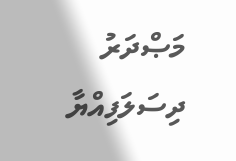މަޞްދަރު
ދިސަލަފިއްޔާ